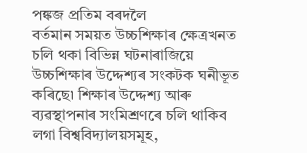পঙ্কজ প্ৰতিম বৰদলৈ
বৰ্তমান সময়ত উচ্চশিক্ষাৰ ক্ষেত্ৰখনত চলি থকা বিভিন্ন ঘটনাৰাজিয়ে উচ্চশিক্ষাৰ উদ্দেশ্যৰ সংকটক ঘনীভূত কৰিছে৷ শিক্ষাৰ উদ্দেশ্য আৰু ব্যৱস্থাপনাৰ সংমিশ্ৰণৰে চলি থাকিব লগা বিশ্ববিদ্যালয়সমূহ,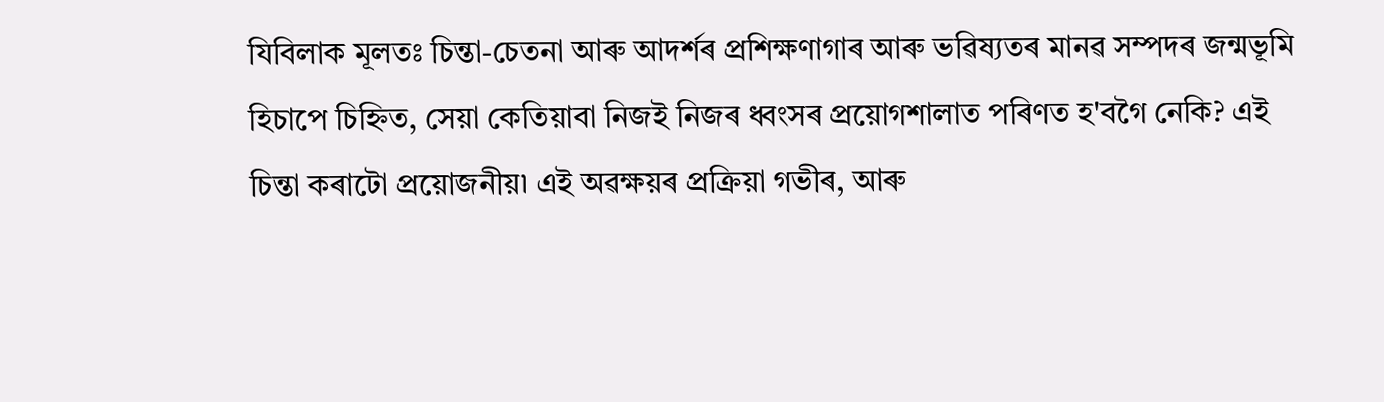যিবিলাক মূলতঃ চিন্তা-চেতনা আৰু আদৰ্শৰ প্ৰশিক্ষণাগাৰ আৰু ভৱিষ্যতৰ মানৱ সম্পদৰ জন্মভূমি হিচাপে চিহ্নিত, সেয়া কেতিয়াবা নিজই নিজৰ ধ্বংসৰ প্ৰয়োগশালাত পৰিণত হ'বগৈ নেকি? এই চিন্তা কৰাটো প্ৰয়োজনীয়৷ এই অৱক্ষয়ৰ প্ৰক্ৰিয়া গভীৰ, আৰু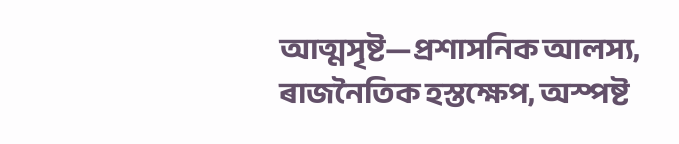আত্মসৃষ্ট—প্ৰশাসনিক আলস্য, ৰাজনৈতিক হস্তক্ষেপ, অস্পষ্ট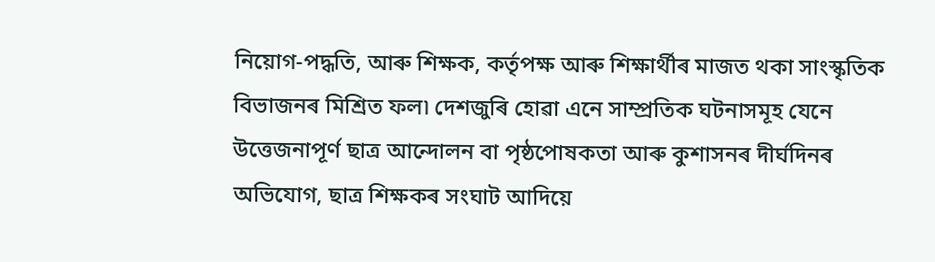নিয়োগ-পদ্ধতি, আৰু শিক্ষক, কৰ্তৃপক্ষ আৰু শিক্ষাৰ্থীৰ মাজত থকা সাংস্কৃতিক বিভাজনৰ মিশ্ৰিত ফল৷ দেশজুৰি হোৱা এনে সাম্প্ৰতিক ঘটনাসমূহ যেনে উত্তেজনাপূৰ্ণ ছাত্র আন্দোলন বা পৃষ্ঠপোষকতা আৰু কুশাসনৰ দীর্ঘদিনৰ অভিযোগ, ছাত্ৰ শিক্ষকৰ সংঘাট আদিয়ে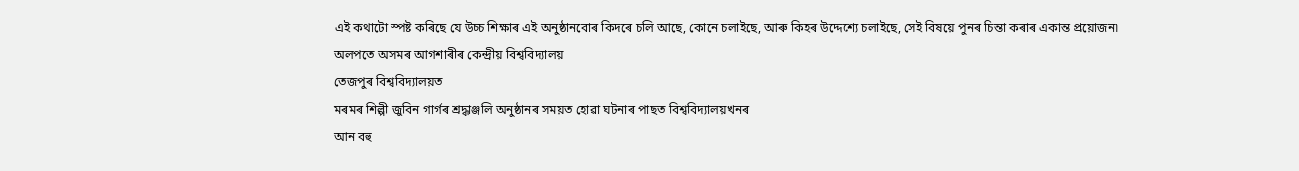এই কথাটো স্পষ্ট কৰিছে যে উচ্চ শিক্ষাৰ এই অনুষ্ঠানবোৰ কিদৰে চলি আছে, কোনে চলাইছে, আৰু কিহৰ উদ্দেশ্যে চলাইছে, সেই বিষয়ে পুনৰ চিন্তা কৰাৰ একান্ত প্ৰয়োজন৷
অলপতে অসমৰ আগশাৰীৰ কেন্দ্ৰীয় বিশ্ববিদ্যালয়
তেজপুৰ বিশ্ববিদ্যালয়ত
মৰমৰ শিল্পী জুবিন গাৰ্গৰ শ্ৰদ্ধাঞ্জলি অনুষ্ঠানৰ সময়ত হোৱা ঘটনাৰ পাছত বিশ্ববিদ্যালয়খনৰ
আন বহু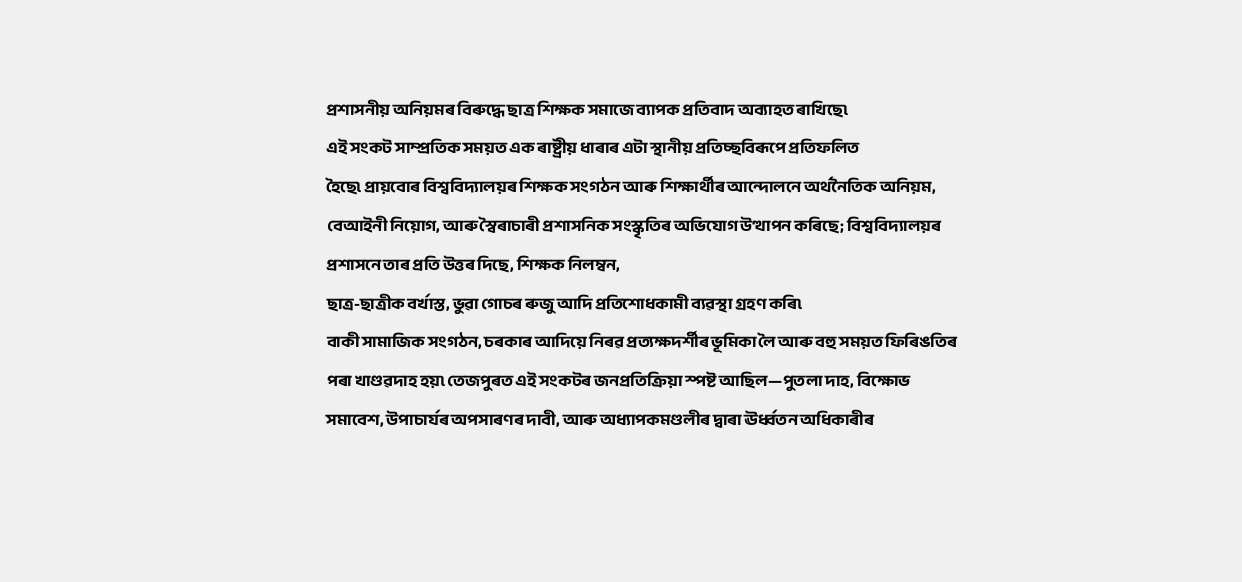প্ৰশাসনীয় অনিয়মৰ বিৰুদ্ধে ছাত্ৰ শিক্ষক সমাজে ব্যাপক প্ৰতিবাদ অব্যাহত ৰাখিছে৷
এই সংকট সাম্প্ৰতিক সময়ত এক ৰাষ্ট্ৰীয় ধাৰাৰ এটা স্থানীয় প্ৰতিচ্ছবিৰূপে প্ৰতিফলিত
হৈছে৷ প্ৰায়বোৰ বিশ্ববিদ্যালয়ৰ শিক্ষক সংগঠন আৰু শিক্ষার্থীৰ আন্দোলনে অৰ্থনৈতিক অনিয়ম,
বেআইনী নিয়োগ, আৰু স্বৈৰাচাৰী প্রশাসনিক সংস্কৃতিৰ অভিযোগ উত্থাপন কৰিছে; বিশ্ববিদ্যালয়ৰ
প্ৰশাসনে তাৰ প্ৰতি উত্তৰ দিছে, শিক্ষক নিলম্বন,
ছাত্ৰ-ছাত্ৰীক বৰ্খাস্ত, ভুৱা গোচৰ ৰুজু আদি প্ৰতিশোধকামী ব্যৱস্থা গ্ৰহণ কৰি৷
বাকী সামাজিক সংগঠন, চৰকাৰ আদিয়ে নিৰৱ প্ৰত্যক্ষদৰ্শীৰ ভূমিকা লৈ আৰু বহু সময়ত ফিৰিঙতিৰ
পৰা খাণ্ডৱদাহ হয়৷ তেজপুৰত এই সংকটৰ জনপ্ৰতিক্ৰিয়া স্পষ্ট আছিল—পুতলা দাহ, বিক্ষোভ
সমাবেশ, উপাচাৰ্যৰ অপসাৰণৰ দাবী, আৰু অধ্যাপকমণ্ডলীৰ দ্বাৰা ঊর্ধ্বতন অধিকাৰীৰ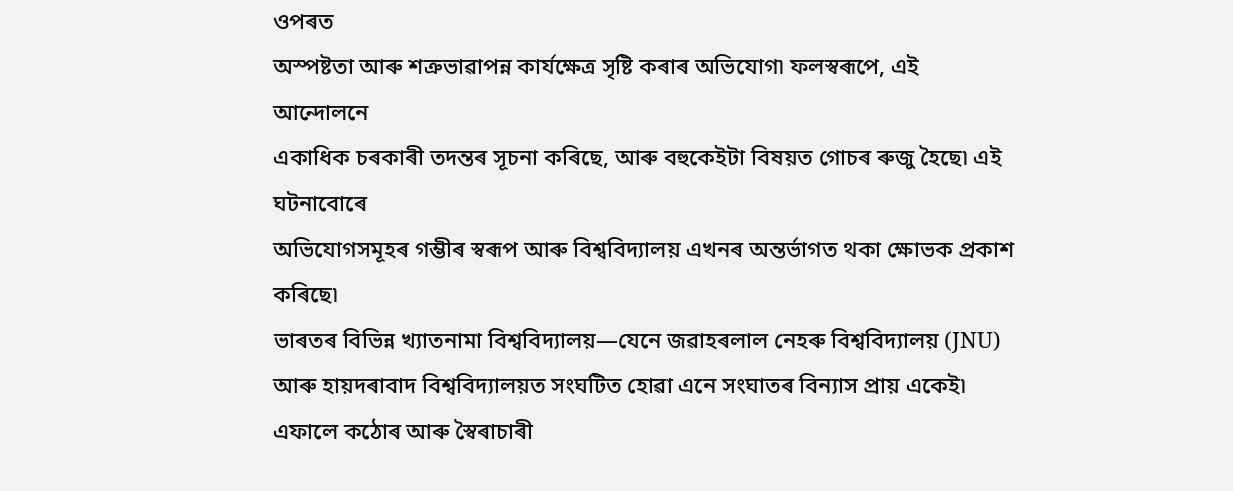ওপৰত
অস্পষ্টতা আৰু শত্রুভাৱাপন্ন কাৰ্যক্ষেত্ৰ সৃষ্টি কৰাৰ অভিযোগ৷ ফলস্বৰূপে, এই আন্দোলনে
একাধিক চৰকাৰী তদন্তৰ সূচনা কৰিছে, আৰু বহুকেইটা বিষয়ত গোচৰ ৰুজু হৈছে৷ এই ঘটনাবোৰে
অভিযোগসমূহৰ গম্ভীৰ স্বৰূপ আৰু বিশ্ববিদ্যালয় এখনৰ অন্তৰ্ভাগত থকা ক্ষোভক প্ৰকাশ কৰিছে৷
ভাৰতৰ বিভিন্ন খ্যাতনামা বিশ্ববিদ্যালয়—যেনে জৱাহৰলাল নেহৰু বিশ্ববিদ্যালয় (JNU) আৰু হায়দৰাবাদ বিশ্ববিদ্যালয়ত সংঘটিত হোৱা এনে সংঘাতৰ বিন্যাস প্ৰায় একেই৷ এফালে কঠোৰ আৰু স্বৈৰাচাৰী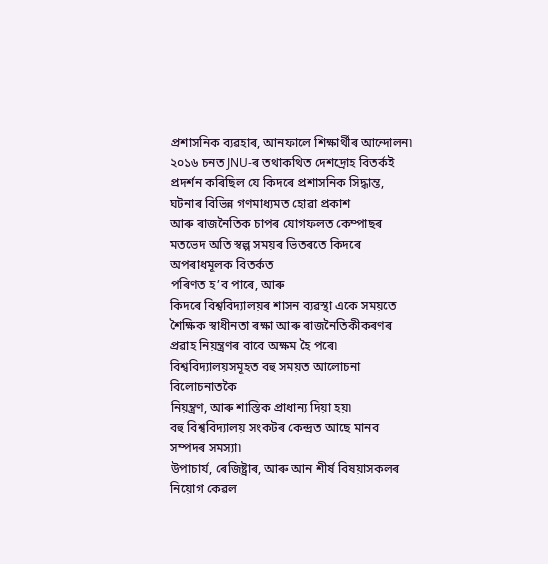প্রশাসনিক ব্যৱহাৰ, আনফালে শিক্ষাৰ্থীৰ আন্দোলন৷ ২০১৬ চনত JNU-ৰ তথাকথিত দেশদ্ৰোহ বিতৰ্কই
প্ৰদৰ্শন কৰিছিল যে কিদৰে প্রশাসনিক সিদ্ধান্ত, ঘটনাৰ বিভিন্ন গণমাধ্যমত হোৱা প্ৰকাশ
আৰু ৰাজনৈতিক চাপৰ যোগফলত কেম্পাছৰ মতভেদ অতি স্বল্প সময়ৰ ভিতৰতে কিদৰে অপৰাধমূলক বিতৰ্কত
পৰিণত হ’ব পাৰে, আৰু
কিদৰে বিশ্ববিদ্যালয়ৰ শাসন ব্যৱস্থা একে সময়তে শৈক্ষিক স্বাধীনতা ৰক্ষা আৰু ৰাজনৈতিকীকৰণৰ
প্ৰৱাহ নিয়ন্ত্ৰণৰ বাবে অক্ষম হৈ পৰে৷ বিশ্ববিদ্যালয়সমূহত বহু সময়ত আলোচনা বিলোচনাতকৈ
নিয়ন্ত্ৰণ, আৰু শাস্তিক প্ৰাধান্য দিয়া হয়৷
বহু বিশ্ববিদ্যালয় সংকটৰ কেন্দ্ৰত আছে মানব সম্পদৰ সমস্যা৷
উপাচাৰ্য, ৰেজিষ্ট্ৰাৰ, আৰু আন শীৰ্ষ বিষয়াসকলৰ নিয়োগ কেৱল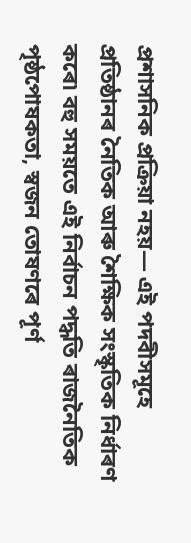প্রশাসনিক প্ৰক্ৰিয়া নহয়— এই পদবীসমূহে
প্ৰতিষ্ঠানৰ নৈতিক আৰু শৈক্ষিক সংস্কৃতিক নিৰ্ধাৰণ
কৰে৷ বহু সময়তে এই নিৰ্বাচন পদ্ধতি ৰাজনৈতিক পৃষ্ঠপোষকতা, স্বজন তোষণৰে পূৰ্ণ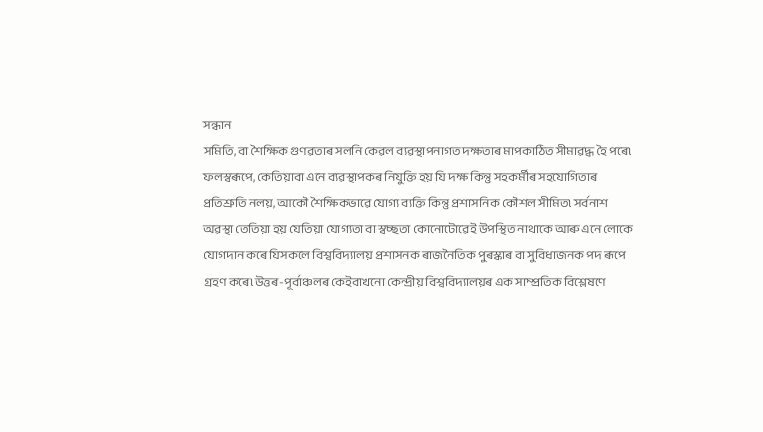সন্ধান
সমিতি, বা শৈক্ষিক গুণৱতাৰ সলনি কেৱল ব্যৱস্থাপনাগত দক্ষতাৰ মাপকাঠিত সীমাৱদ্ধ হৈ পৰে৷
ফলস্বৰূপে, কেতিয়াবা এনে ব্যৱস্থাপকৰ নিযুক্তি হয় যি দক্ষ কিন্তু সহকৰ্মীৰ সহযোগিতাৰ
প্ৰতিশ্ৰুতি নলয়, আকৌ শৈক্ষিকভাৱে যোগ্য ব্যক্তি কিন্তু প্রশাসনিক কৌশল সীমিত৷ সৰ্বনাশ
অৱস্থা তেতিয়া হয় যেতিয়া যোগ্যতা বা স্বচ্ছতা কোনোটোৱেই উপস্থিত নাথাকে আৰু এনে লোকে
যোগদান কৰে যিসকলে বিশ্ববিদ্যালয় প্রশাসনক ৰাজনৈতিক পুৰস্কাৰ বা সুবিধাজনক পদ ৰূপে
গ্ৰহণ কৰে৷ উত্তৰ-পূৰ্বাঞ্চলৰ কেইবাখনো কেন্দ্ৰীয় বিশ্ববিদ্যালয়ৰ এক সাম্প্ৰতিক বিশ্লেষণে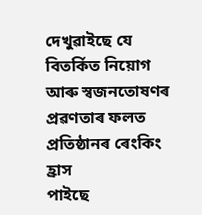দেখুৱাইছে যে বিতৰ্কিত নিয়োগ আৰু স্বজনতোষণৰ প্ৰৱণতাৰ ফলত প্ৰতিষ্ঠানৰ ৰেংকিং হ্ৰাস
পাইছে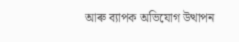আৰু ব্যাপক অভিযোগ উত্থাপন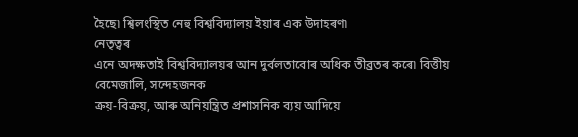হৈছে৷ শ্বিলংস্থিত নেহু বিশ্ববিদ্যালয় ইয়াৰ এক উদাহৰণ৷
নেতৃত্বৰ
এনে অদক্ষতাই বিশ্ববিদ্যালয়ৰ আন দুর্বলতাবোৰ অধিক তীব্ৰতৰ কৰে৷ বিত্তীয় বেমেজালি, সন্দেহজনক
ক্ৰয়-বিক্ৰয়, আৰু অনিয়ন্ত্রিত প্ৰশাসনিক ব্যয় আদিয়ে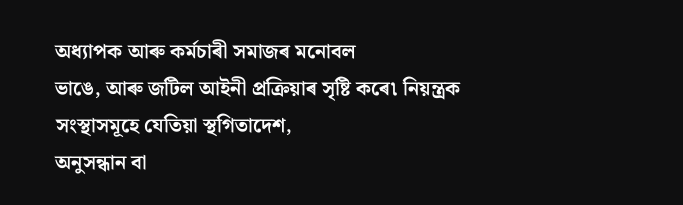অধ্যাপক আৰু কৰ্মচাৰী সমাজৰ মনোবল
ভাঙে, আৰু জটিল আইনী প্ৰক্ৰিয়াৰ সৃষ্টি কৰে৷ নিয়ন্ত্ৰক সংস্থাসমূহে যেতিয়া স্থগিতাদেশ,
অনুসন্ধান বা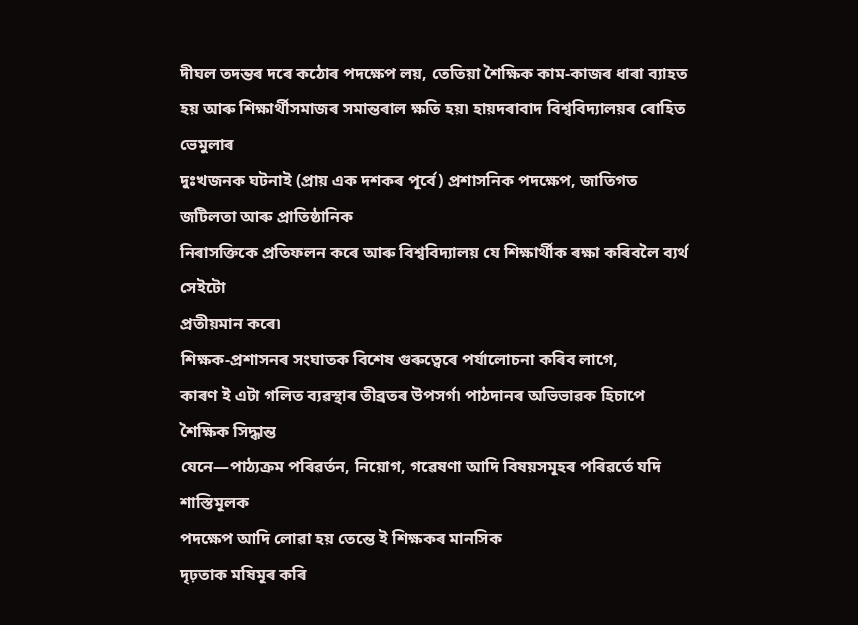দীঘল তদন্তৰ দৰে কঠোৰ পদক্ষেপ লয়, তেতিয়া শৈক্ষিক কাম-কাজৰ ধাৰা ব্যাহত
হয় আৰু শিক্ষাৰ্থীসমাজৰ সমান্তৰাল ক্ষতি হয়৷ হায়দৰাবাদ বিশ্ববিদ্যালয়ৰ ৰোহিত ভেমুলাৰ
দুঃখজনক ঘটনাই (প্ৰায় এক দশকৰ পূৰ্বে) প্রশাসনিক পদক্ষেপ, জাতিগত জটিলতা আৰু প্ৰাতিষ্ঠানিক
নিৰাসক্তিকে প্ৰতিফলন কৰে আৰু বিশ্ববিদ্যালয় যে শিক্ষাৰ্থীক ৰক্ষা কৰিবলৈ ব্যৰ্থ সেইটো
প্ৰতীয়মান কৰে৷
শিক্ষক-প্ৰশাসনৰ সংঘাতক বিশেষ গুৰুত্বেৰে পৰ্যালোচনা কৰিব লাগে,
কাৰণ ই এটা গলিত ব্যৱস্থাৰ তীব্ৰতৰ উপসৰ্গ৷ পাঠদানৰ অভিভাৱক হিচাপে শৈক্ষিক সিদ্ধান্ত
যেনে—পাঠ্যক্ৰম পৰিৱর্তন, নিয়োগ, গৱেষণা আদি বিষয়সমূহৰ পৰিৱৰ্তে যদি শাস্তিমূলক
পদক্ষেপ আদি লোৱা হয় তেন্তে ই শিক্ষকৰ মানসিক
দৃঢ়তাক মষিমূৰ কৰি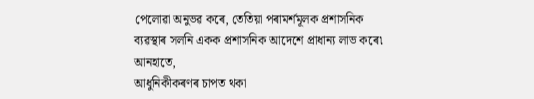পেলোৱা অনুভৱ কৰে, তেতিয়া পৰামৰ্শমূলক প্ৰশাসনিক ব্যৱস্থাৰ সলনি একক প্রশাসনিক আদেশে প্ৰাধান্য লাভ কৰে৷ আনহাতে,
আধুনিকীকৰণৰ চাপত থকা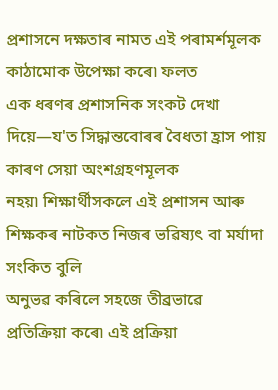প্ৰশাসনে দক্ষতাৰ নামত এই পৰামৰ্শমূলক কাঠামোক উপেক্ষা কৰে৷ ফলত
এক ধৰণৰ প্ৰশাসনিক সংকট দেখা দিয়ে—য'ত সিদ্ধান্তবোৰৰ বৈধতা হ্ৰাস পায় কাৰণ সেয়া অংশগ্ৰহণমূলক
নহয়৷ শিক্ষাৰ্থীসকলে এই প্ৰশাসন আৰু শিক্ষকৰ নাটকত নিজৰ ভৱিষ্যৎ বা মৰ্যাদা সংকিত বুলি
অনুভৱ কৰিলে সহজে তীব্ৰভাৱে প্ৰতিক্ৰিয়া কৰে৷ এই প্ৰক্ৰিয়া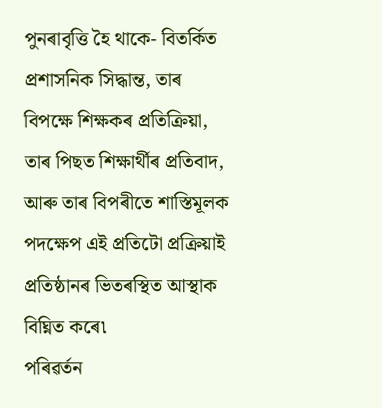পুনৰাবৃত্তি হৈ থাকে- বিতৰ্কিত
প্রশাসনিক সিদ্ধান্ত, তাৰ বিপক্ষে শিক্ষকৰ প্ৰতিক্ৰিয়া, তাৰ পিছত শিক্ষাৰ্থীৰ প্ৰতিবাদ,
আৰু তাৰ বিপৰীতে শাস্তিমূলক পদক্ষেপ এই প্ৰতিটো প্ৰক্ৰিয়াই প্ৰতিষ্ঠানৰ ভিতৰস্থিত আস্থাক
বিঘ্নিত কৰে৷
পৰিৱর্তন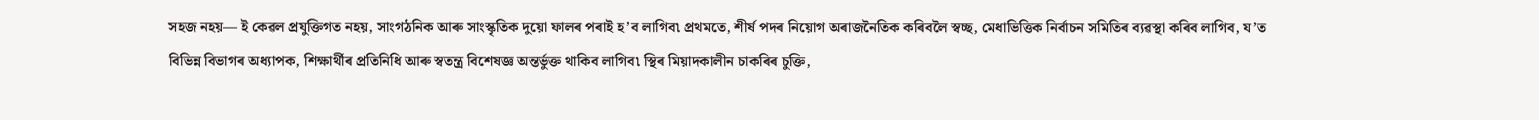সহজ নহয়— ই কেৱল প্ৰযুক্তিগত নহয়, সাংগঠনিক আৰু সাংস্কৃতিক দুয়ো ফালৰ পৰাই হ’ব লাগিব৷ প্ৰথমতে, শীৰ্ষ পদৰ নিয়োগ অৰাজনৈতিক কৰিবলৈ স্বচ্ছ, মেধাভিত্তিক নিৰ্বাচন সমিতিৰ ব্যৱস্থা কৰিব লাগিব, য’ত বিভিন্ন বিভাগৰ অধ্যাপক, শিক্ষাৰ্থীৰ প্ৰতিনিধি আৰু স্বতন্ত্ৰ বিশেষজ্ঞ অন্তৰ্ভুক্ত থাকিব লাগিব৷ স্থিৰ মিয়াদকালীন চাকৰিৰ চুক্তি,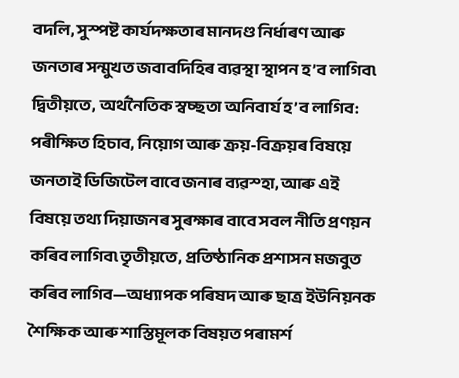বদলি, সুস্পষ্ট কাৰ্যদক্ষতাৰ মানদণ্ড নিৰ্ধাৰণ আৰু জনতাৰ সন্মুখত জবাবদিহিৰ ব্যৱস্থা স্থাপন হ’ব লাগিব৷ দ্বিতীয়তে, অৰ্থনৈতিক স্বচ্ছতা অনিবার্য হ’ব লাগিব: পৰীক্ষিত হিচাব, নিয়োগ আৰু ক্ৰয়-বিক্ৰয়ৰ বিষয়ে জনতাই ডিজিটেল বাবে জনাৰ ব্যৱস্হা, আৰু এই বিষয়ে তথ্য দিয়াজনৰ সুৰক্ষাৰ বাবে সবল নীতি প্ৰণয়ন কৰিব লাগিব৷ তৃতীয়তে, প্ৰতিষ্ঠানিক প্ৰশাসন মজবুত কৰিব লাগিব—অধ্যাপক পৰিষদ আৰু ছাত্ৰ ইউনিয়নক শৈক্ষিক আৰু শাস্তিমূলক বিষয়ত পৰামৰ্শ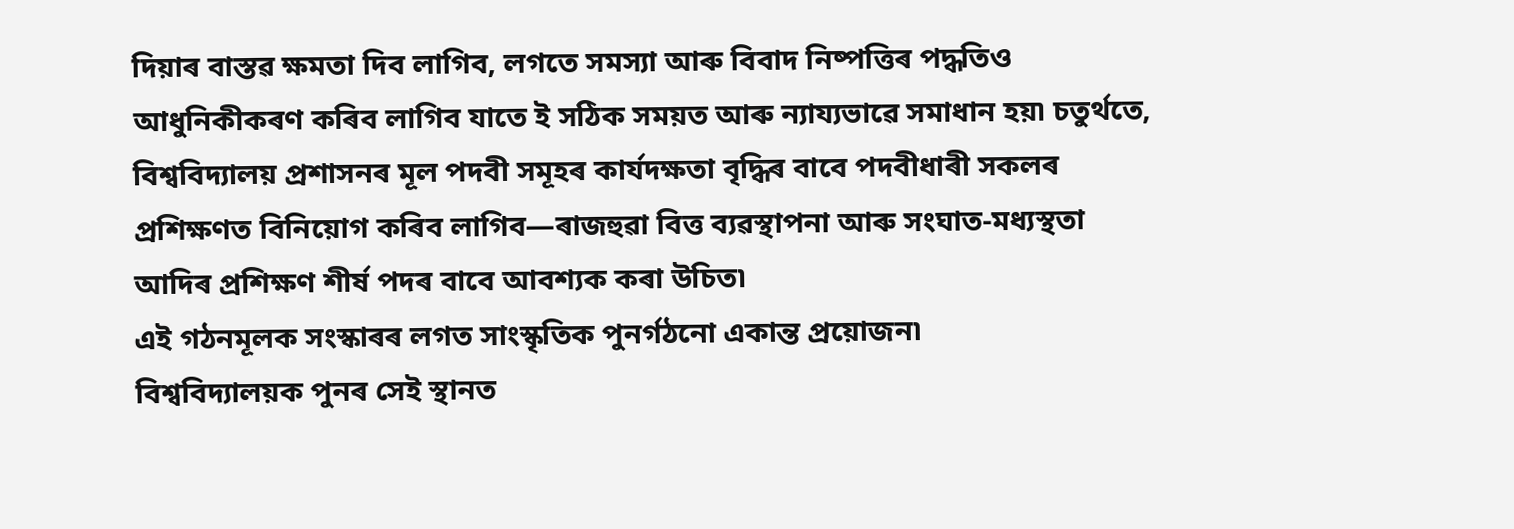দিয়াৰ বাস্তৱ ক্ষমতা দিব লাগিব, লগতে সমস্যা আৰু বিবাদ নিষ্পত্তিৰ পদ্ধতিও আধুনিকীকৰণ কৰিব লাগিব যাতে ই সঠিক সময়ত আৰু ন্যায্যভাৱে সমাধান হয়৷ চতুৰ্থতে, বিশ্ববিদ্যালয় প্রশাসনৰ মূল পদবী সমূহৰ কাৰ্যদক্ষতা বৃদ্ধিৰ বাবে পদবীধাৰী সকলৰ প্ৰশিক্ষণত বিনিয়োগ কৰিব লাগিব—ৰাজহুৱা বিত্ত ব্যৱস্থাপনা আৰু সংঘাত-মধ্যস্থতা আদিৰ প্ৰশিক্ষণ শীৰ্ষ পদৰ বাবে আবশ্যক কৰা উচিত৷
এই গঠনমূলক সংস্কাৰৰ লগত সাংস্কৃতিক পুনর্গঠনো একান্ত প্ৰয়োজন৷
বিশ্ববিদ্যালয়ক পুনৰ সেই স্থানত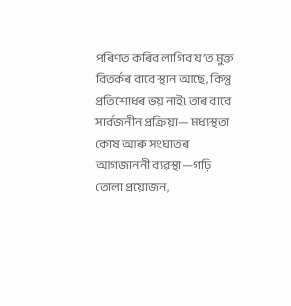পৰিণত কৰিব লাগিব য’ত মুক্ত বিতৰ্কৰ বাবে স্থান আছে, কিন্তু প্ৰতিশোধৰ ভয় নাই৷ তাৰ বাবে
সাৰ্বজনীন প্ৰক্ৰিয়া— মধ্যস্থতা কোষ আৰু সংঘাতৰ আগজাননী ব্যৱস্থা—গঢ়ি তোলা প্ৰয়োজন,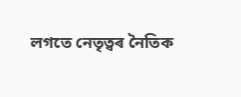লগতে নেতৃত্বৰ নৈতিক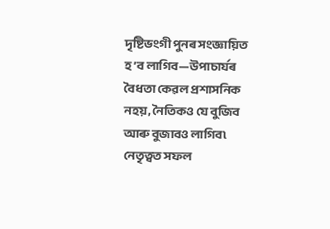দৃষ্টিভংগী পুনৰ সংজ্ঞায়িত হ’ব লাগিব—উপাচাৰ্যৰ বৈধতা কেৱল প্ৰশাসনিক নহয়, নৈতিকও যে বুজিব
আৰু বুজাবও লাগিব৷ নেতৃত্বত সফল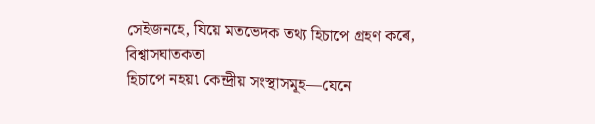সেইজনহে, যিয়ে মতভেদক তথ্য হিচাপে গ্ৰহণ কৰে, বিশ্বাসঘাতকতা
হিচাপে নহয়৷ কেন্দ্ৰীয় সংস্থাসমূহ—যেনে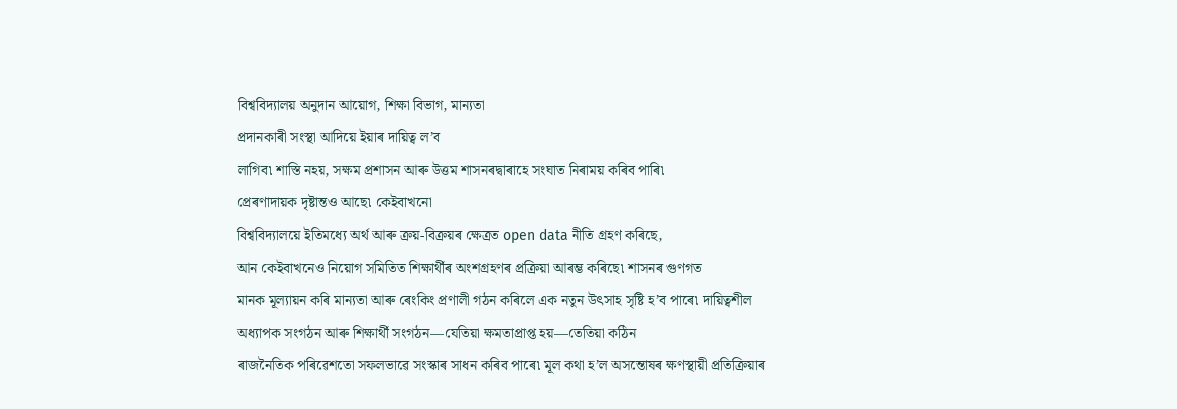বিশ্ববিদ্যালয় অনুদান আয়োগ, শিক্ষা বিভাগ, মান্যতা
প্ৰদানকাৰী সংস্থা আদিয়ে ইয়াৰ দায়িত্ব ল’ব
লাগিব৷ শাস্তি নহয়, সক্ষম প্ৰশাসন আৰু উত্তম শাসনৰদ্বাৰাহে সংঘাত নিৰাময় কৰিব পাৰি৷
প্ৰেৰণাদায়ক দৃষ্টান্তও আছে৷ কেইবাখনো
বিশ্ববিদ্যালয়ে ইতিমধ্যে অৰ্থ আৰু ক্ৰয়-বিক্ৰয়ৰ ক্ষেত্ৰত open data নীতি গ্ৰহণ কৰিছে,
আন কেইবাখনেও নিয়োগ সমিতিত শিক্ষাৰ্থীৰ অংশগ্ৰহণৰ প্ৰক্ৰিয়া আৰম্ভ কৰিছে৷ শাসনৰ গুণগত
মানক মূল্যায়ন কৰি মান্যতা আৰু ৰেংকিং প্ৰণালী গঠন কৰিলে এক নতুন উৎসাহ সৃষ্টি হ’ব পাৰে৷ দায়িত্বশীল
অধ্যাপক সংগঠন আৰু শিক্ষাৰ্থী সংগঠন—যেতিয়া ক্ষমতাপ্ৰাপ্ত হয়—তেতিয়া কঠিন
ৰাজনৈতিক পৰিৱেশতো সফলভাৱে সংস্কাৰ সাধন কৰিব পাৰে৷ মূল কথা হ’ল অসন্তোষৰ ক্ষণস্থায়ী প্ৰতিক্ৰিয়াৰ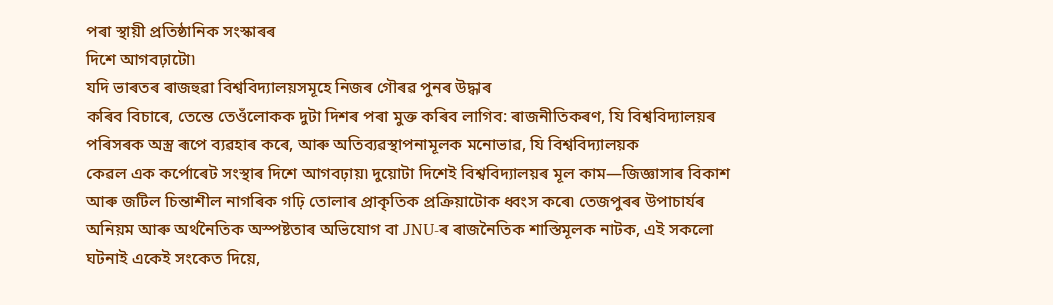পৰা স্থায়ী প্ৰতিষ্ঠানিক সংস্কাৰৰ
দিশে আগবঢ়াটো৷
যদি ভাৰতৰ ৰাজহুৱা বিশ্ববিদ্যালয়সমূহে নিজৰ গৌৰৱ পুনৰ উদ্ধাৰ
কৰিব বিচাৰে, তেন্তে তেওঁলোকক দুটা দিশৰ পৰা মুক্ত কৰিব লাগিব: ৰাজনীতিকৰণ, যি বিশ্ববিদ্যালয়ৰ
পৰিসৰক অস্ত্ৰ ৰূপে ব্যৱহাৰ কৰে, আৰু অতিব্যৱস্থাপনামূলক মনোভাৱ, যি বিশ্ববিদ্যালয়ক
কেৱল এক কৰ্পোৰেট সংস্থাৰ দিশে আগবঢ়ায়৷ দুয়োটা দিশেই বিশ্ববিদ্যালয়ৰ মূল কাম—জিজ্ঞাসাৰ বিকাশ
আৰু জটিল চিন্তাশীল নাগৰিক গঢ়ি তোলাৰ প্ৰাকৃতিক প্ৰক্ৰিয়াটোক ধ্বংস কৰে৷ তেজপুৰৰ উপাচাৰ্যৰ
অনিয়ম আৰু অৰ্থনৈতিক অস্পষ্টতাৰ অভিযোগ বা JNU-ৰ ৰাজনৈতিক শাস্তিমূলক নাটক, এই সকলো
ঘটনাই একেই সংকেত দিয়ে,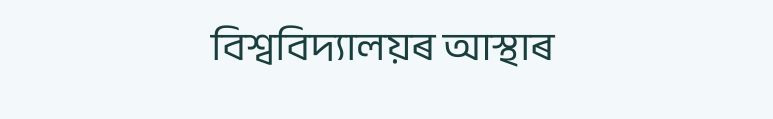বিশ্ববিদ্যালয়ৰ আস্থাৰ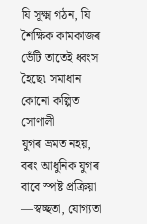যি সূক্ষ্ম গঠন, যি শৈক্ষিক কামকাজৰ ভেঁটি তাতেই ধ্বংস হৈছে৷ সমাধান কোনো কল্পিত সোণালী
যুগৰ ভ্ৰমত নহয়, বৰং আধুনিক যুগৰ বাবে স্পষ্ট প্ৰক্ৰিয়া —স্বচ্ছতা, যোগ্যতা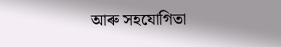আৰু সহযোগিতা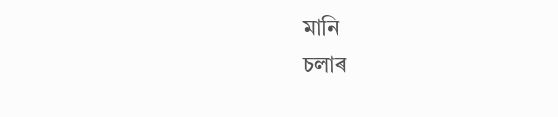মানি
চলাৰ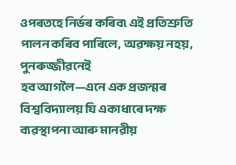ওপৰতহে নিৰ্ভৰ কৰিব৷ এই প্ৰতিশ্ৰুতি পালন কৰিব পাৰিলে, অৱক্ষয় নহয়, পুনৰুজ্জীৱনেই
হব আগলৈ—এনে এক প্ৰজন্মৰ বিশ্ববিদ্যালয় যি একাধাৰে দক্ষ ব্যৱস্থাপনা আৰু মানৱীয়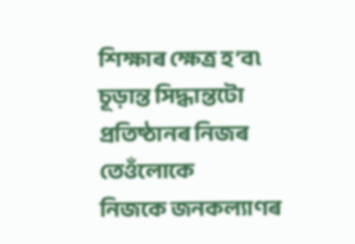শিক্ষাৰ ক্ষেত্ৰ হ’ব৷ চূড়ান্ত সিদ্ধান্তটো প্ৰতিষ্ঠানৰ নিজৰ তেওঁলোকে
নিজকে জনকল্যাণৰ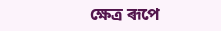ক্ষেত্ৰ ৰূপে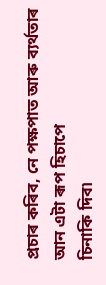প্ৰচাৰ কৰিব, নে পক্ষপাত আৰু ব্যৰ্থতাৰ আন এটা ৰূপ হিচাপে
চিনাকি দিব৷